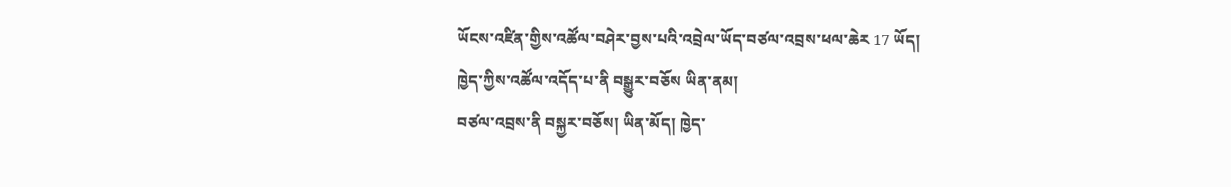ཡོངས་འཛིན་གྱིས་འཚོལ་བཤེར་བྱས་པའི་འབྲེལ་ཡོད་བཙལ་འབྲས་ཕལ་ཆེར 17 ཡོད།
ཁྱེད་ཀྱིས་འཚོལ་འདོད་པ་ནི བསྒྱུར་བཅོས ཡིན་ནམ།
བཙལ་འབྲས་ནི བསྐྱར་བཅོས། ཡིན་མོད། ཁྱེད་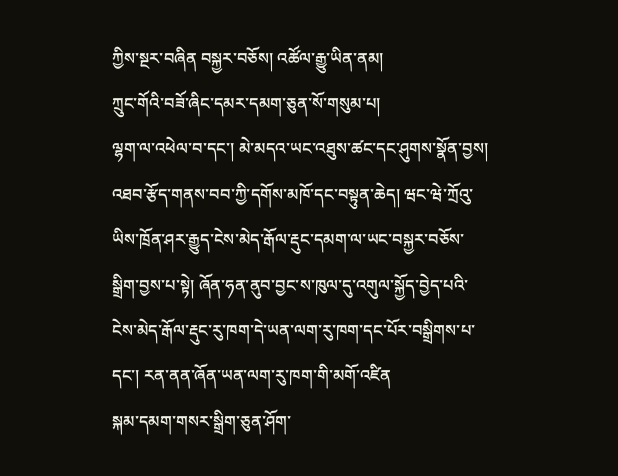ཀྱིས་སྔར་བཞིན བསྐྱར་བཅོས། འཚོལ་རྒྱུ་ཡིན་ནམ།
ཀྲུང་གོའི་བཟོ་ཞིང་དམར་དམག་ཅུན་སོ་གསུམ་པ།
ལྷག་ལ་འཕེལ་བ་དང་། མེ་མདའ་ཡང་འཐུས་ཚང་དང་ཤུགས་སྣོན་བྱས། འཐབ་རྩོད་གནས་བབ་ཀྱི་དགོས་མཁོ་དང་བསྟུན་ཆེད། ཝང་ཝེ་ཀྲོའུ་ཡིས་ཁྲོན་ཤར་རྒྱུད་ངེས་མེད་རྒོལ་རྡུང་དམག་ལ་ཡང་བསྐྱར་བཅོས་སྒྲིག་བྱས་པ་སྟེ། ཞོན་ཧན་ནུབ་བྱང་ས་ཁུལ་དུ་འགུལ་སྐྱོད་བྱེད་པའི་ངེས་མེད་རྒོལ་རྡུང་རུ་ཁག་དེ་ཡན་ལག་རུ་ཁག་དང་པོར་བསྒྲིགས་པ་དང་། རན་ནན་ཞོན་ཡན་ལག་རུ་ཁག་གི་མགོ་འཛིན
སྐམ་དམག་གསར་སྒྲིག་ཅུན་ཤོག་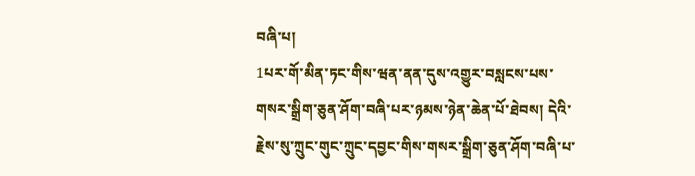བཞི་པ།
1པར་གོ་མིན་ཏང་གིས་ཝན་ནན་དུས་འགྱུར་བསླངས་པས་གསར་སྒྲིག་ཅུན་ཤོག་བཞི་པར་ཉམས་ཉེན་ཆེན་པོ་ཐེབས། དེའི་རྗེས་སུ་ཀྲུང་གུང་ཀྲུང་དབྱང་གིས་གསར་སྒྲིག་ཅུན་ཤོག་བཞི་པ་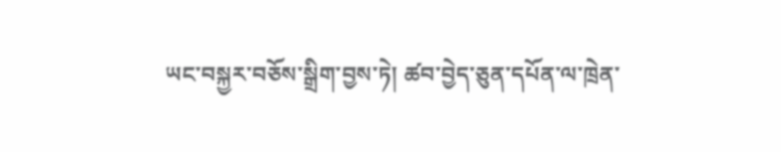ཡང་བསྐྱར་བཅོས་སྒྲིག་བྱས་ཏེ། ཚབ་བྱེད་ཅུན་དཔོན་ལ་ཁྲེན་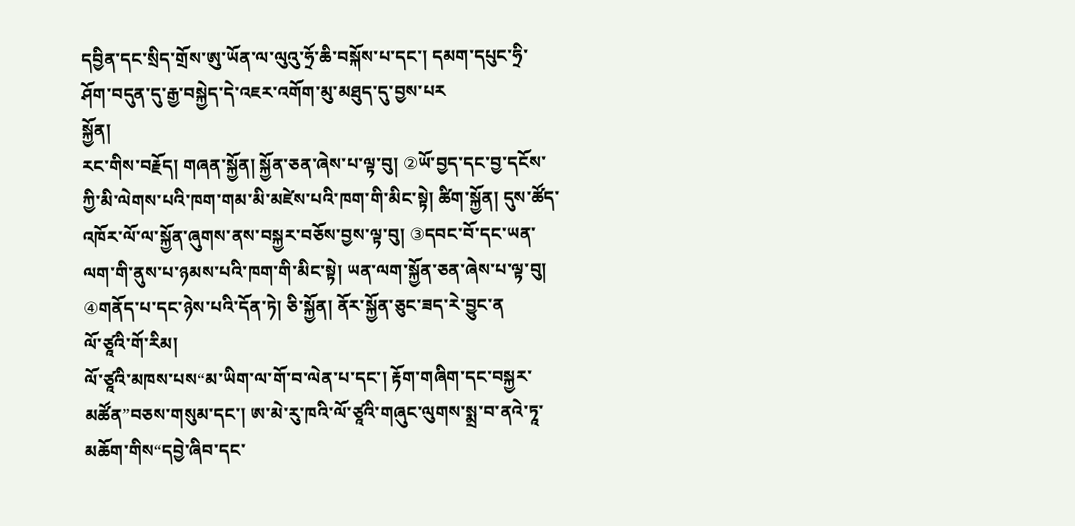དབྱིན་དང་སྲིད་གྲོས་ཨུ་ཡོན་ལ་ལུའུ་ཧྲོ་ཆི་བསྐོས་པ་དང་། དམག་དཔུང་ཧྲི་ཤོག་བདུན་དུ་རྒྱ་བསྐྱེད་དེ་འཇར་འགོག་མུ་མཐུད་དུ་བྱས་པར
སྐྱོན།
རང་གིས་བརྗོད། གཞན་སྐྱོན། སྐྱོན་ཅན་ཞེས་པ་ལྟ་བུ། ②ཡོ་བྱད་དང་བྱ་དངོས་ཀྱི་མི་ལེགས་པའི་ཁག་གམ་མི་མཛེས་པའི་ཁག་གི་མིང་སྟེ། ཚིག་སྐྱོན། དུས་ཚོད་འཁོར་ལོ་ལ་སྐྱོན་ཞུགས་ནས་བསྐྱར་བཅོས་བྱས་ལྟ་བུ། ③དབང་བོ་དང་ཡན་ལག་གི་ནུས་པ་ཉམས་པའི་ཁག་གི་མིང་སྟེ། ཡན་ལག་སྐྱོན་ཅན་ཞེས་པ་ལྟ་བུ། ④གནོད་པ་དང་ཉེས་པའི་དོན་ཏེ། ཅི་སྐྱོན། ནོར་སྐྱོན་ཅུང་ཟད་རེ་བྱུང་ན
ལོ་ཙཱའི་གོ་རིམ།
ལོ་ཙཱའི་མཁས་པས“མ་ཡིག་ལ་གོ་བ་ལེན་པ་དང་། རྟོག་གཞིག་དང་བསྐྱར་མཚོན”བཅས་གསུམ་དང་། ཨ་མེ་རུ་ཁའི་ལོ་ཙཱའི་གཞུང་ལུགས་སྨྲ་བ་ནའེ་ཏཱ་མཆོག་གིས“དབྱེ་ཞིབ་དང་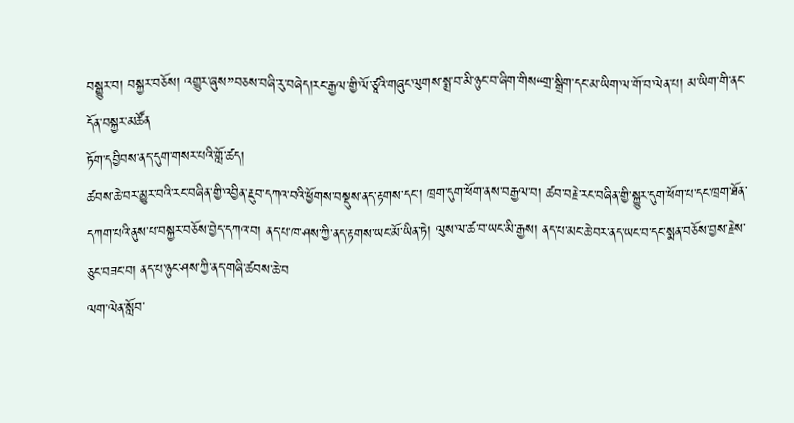བསྒྱུར་བ། བསྐྱར་བཅོས། འགྱུར་ཞུས”བཅས་བཞི་རུ་བཞེད།རང་རྒྱལ་གྱི་ལོ་ཙཱའི་གཞུང་ལུགས་སྨྲ་བ་མི་ཉུང་བ་ཞིག་གིས“གྲ་སྒྲིག་དང་མ་ཡིག་ལ་གོ་བ་ལེན་པ། མ་ཡིག་གི་ནང་དོན་བསྐྱར་མཚོན
ཏོག་དབྱིབས་ནད་དུག་གསར་པའི་གློ་ཚད།
ཚབས་ཆེ་བར་མྱུར་བའི་རང་བཞིན་གྱི་འབྱིན་རྔུབ་དཀའ་བའི་ཕྱོགས་བསྡུས་ནད་རྟགས་དང་། ཁྲག་དུག་ཕོག་ནས་བརྒྱལ་བ། ཚབ་བརྗེ་རང་བཞིན་གྱི་སྐྱུར་དུག་ཕོག་པ་དང་ཁྲག་ཐོན་དཀག་པའི་ནུས་པ་བསྐྱར་བཅོས་བྱེད་དཀའ་བ། ནད་པ་ཁ་ཤས་ཀྱི་ནད་རྟགས་ཡང་མོ་ཡིན་ཏེ། ལུས་ལ་ཚ་བ་ཡང་མི་རྒྱས། ནད་པ་མང་ཆེ་བར་ནད་ཡང་བ་དང་སྨན་བཅོས་བྱས་རྗེས་ཅུང་བཟང་བ། ནད་པ་ཉུང་ཤས་ཀྱི་ནད་གཞི་ཚབས་ཆེ་བ
ལག་ལེན་སློབ་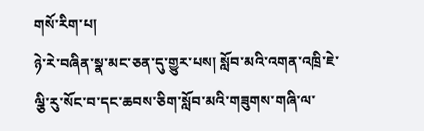གསོ་རིག་པ།
ཉེ་རེ་བཞིན་སྣ་མང་ཅན་དུ་གྱུར་པས། སློབ་མའི་འགན་འཁྲི་ཇེ་ལྕི་རུ་སོང་བ་དང་ཆབས་ཅིག་སློབ་མའི་གཟུགས་གཞི་ལ་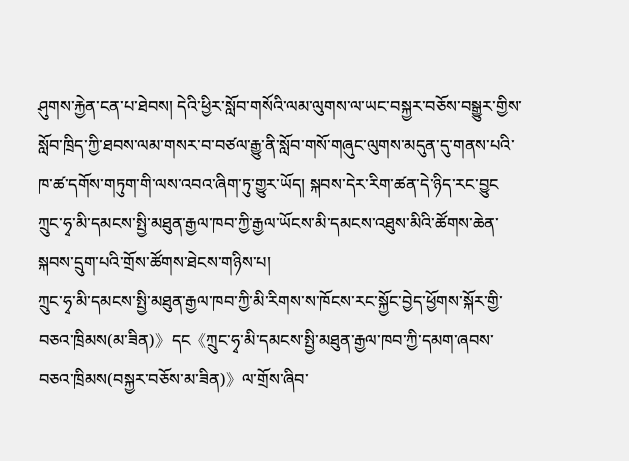ཤུགས་རྐྱེན་ངན་པ་ཐེབས། དེའི་ཕྱིར་སློབ་གསོའི་ལམ་ལུགས་ལ་ཡང་བསྐྱར་བཅོས་བསྒྱུར་གྱིས་སློབ་ཁྲིད་ཀྱི་ཐབས་ལམ་གསར་བ་བཙལ་རྒྱུ་ནི་སློབ་གསོ་གཞུང་ལུགས་མདུན་དུ་གནས་པའི་ཁ་ཚ་དགོས་གཏུག་གི་ལས་འབའ་ཞིག་ཏུ་གྱུར་ཡོད། སྐབས་དེར་རིག་ཚན་དེ་ཉིད་རང་བྱུང
ཀྲུང་ཧྭ་མི་དམངས་སྤྱི་མཐུན་རྒྱལ་ཁབ་ཀྱི་རྒྱལ་ཡོངས་མི་དམངས་འཐུས་མིའི་ཚོགས་ཆེན་སྐབས་དྲུག་པའི་གྲོས་ཚོགས་ཐེངས་གཉིས་པ།
ཀྲུང་ཧྭ་མི་དམངས་སྤྱི་མཐུན་རྒྱལ་ཁབ་ཀྱི་མི་རིགས་ས་ཁོངས་རང་སྐྱོང་བྱེད་ཕྱོགས་སྐོར་གྱི་བཅའ་ཁྲིམས(མ་ཟིན)》དང《ཀྲུང་ཧྭ་མི་དམངས་སྤྱི་མཐུན་རྒྱལ་ཁབ་ཀྱི་དམག་ཞབས་བཅའ་ཁྲིམས(བསྐྱར་བཅོས་མ་ཟིན)》ལ་གྲོས་ཞིབ་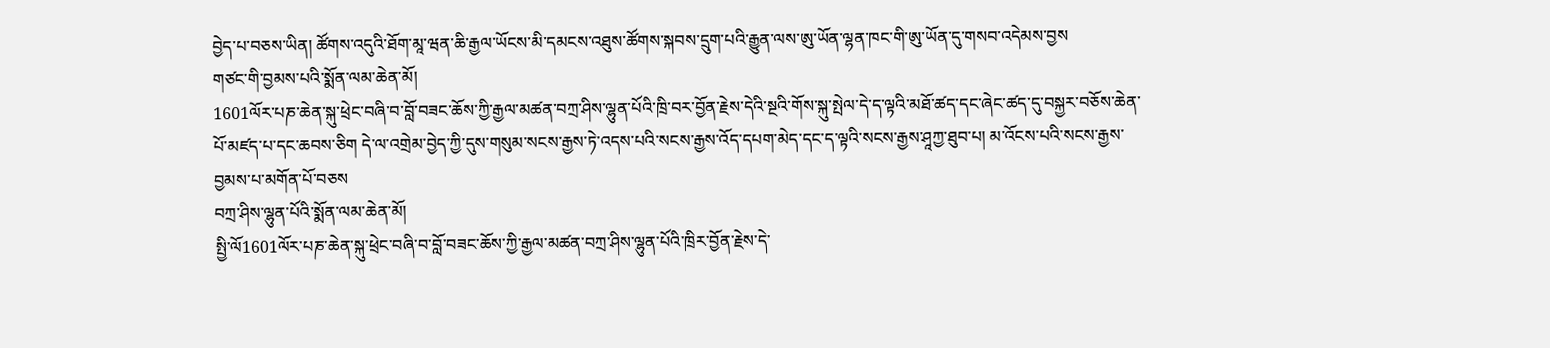བྱེད་པ་བཅས་ཡིན། ཚོགས་འདུའི་ཐོག་མཱ་ཝན་ཆི་རྒྱལ་ཡོངས་མི་དམངས་འཐུས་ཚོགས་སྐབས་དྲུག་པའི་རྒྱུན་ལས་ཨུ་ཡོན་ལྷན་ཁང་གི་ཨུ་ཡོན་དུ་གསབ་འདེམས་བྱས
གཙང་གི་བྱམས་པའི་སྨོན་ལམ་ཆེན་མོ།
1601ལོར་པཎ་ཆེན་སྐུ་ཕྲེང་བཞི་བ་བློ་བཟང་ཆོས་ཀྱི་རྒྱལ་མཚན་བཀྲ་ཤིས་ལྷུན་པོའི་ཁྲི་བར་བྱོན་རྗེས་དེའི་སྔའི་གོས་སྐུ་སྤེལ་དེ་ད་ལྟའི་མཐོ་ཚད་དང་ཞེང་ཚད་དུ་བསྐྱར་བཅོས་ཆེན་པོ་མཛད་པ་དང་ཆབས་ཅིག དེ་ལ་འགྲེམ་བྱེད་ཀྱི་དུས་གསུམ་སངས་རྒྱས་ཏེ་འདས་པའི་སངས་རྒྱས་འོད་དཔག་མེད་དང་ད་ལྟའི་སངས་རྒྱས་ཤཱཀྱ་ཐུབ་པ། མ་འོངས་པའི་སངས་རྒྱས་བྱམས་པ་མགོན་པོ་བཅས
བཀྲ་ཤིས་ལྷུན་པོའི་སྨོན་ལམ་ཆེན་མོ།
སྤྱི་ལོ1601ལོར་པཎ་ཆེན་སྐུ་ཕྲེང་བཞི་བ་བློ་བཟང་ཆོས་ཀྱི་རྒྱལ་མཚན་བཀྲ་ཤིས་ལྷུན་པོའི་ཁྲིར་བྱོན་རྗེས་དེ་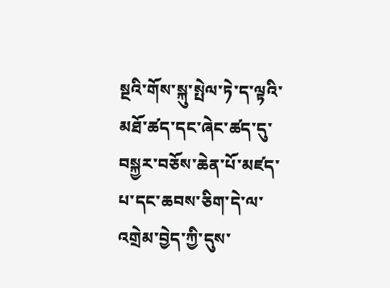སྔའི་གོས་སྐུ་སྤེལ་ཏེ་ད་ལྟའི་མཐོ་ཚད་དང་ཞེང་ཚད་དུ་བསྐྱར་བཅོས་ཆེན་པོ་མཛད་པ་དང་ཆབས་ཅིག་དེ་ལ་འགྲེམ་བྱེད་ཀྱི་དུས་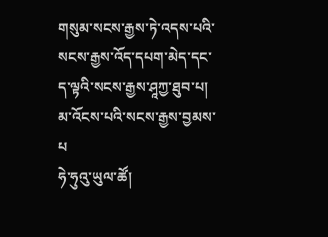གསུམ་སངས་རྒྱས་ཏེ་འདས་པའི་སངས་རྒྱས་འོད་དཔག་མེད་དང་ད་ལྟའི་སངས་རྒྱས་ཤཱཀྱ་ཐུབ་པ། མ་འོངས་པའི་སངས་རྒྱས་བྱམས་པ
ཧེ་ཧུའུ་ཡུལ་ཚོ།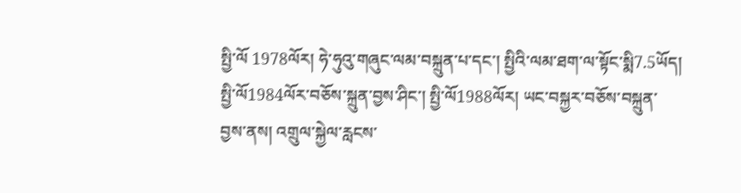སྤྱི་ལོ 1978ལོར། ཧེ་ཧུའུ་གཞུང་ལམ་བསྐྲུན་པ་དང་། སྤྱིའི་ལམ་ཐག་ལ་སྟོང་སྨི7.5ཡོད། སྤྱི་ལོ1984ལོར་བཅོས་སྐྲུན་བྱས་ཤིང་། སྤྱི་ལོ1988ལོར། ཡང་བསྐྱར་བཅོས་བསྐྲུན་བྱས་ནས། འགྲུལ་སྐྱེལ་རླངས་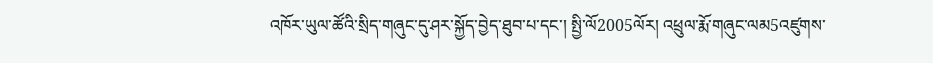འཁོར་ཡུལ་ཚོའི་སྲིད་གཞུང་དུ་ཤར་སྐྱོད་བྱེད་ཐུབ་པ་དང་། སྤྱི་ལོ2005ལོར། འཕྲུལ་རྨོ་གཞུང་ལམ5འཛུགས་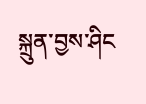སྐྲུན་བྱས་ཤིང